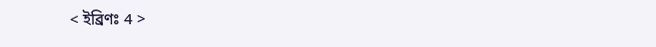< ইব্রিণঃ 4 >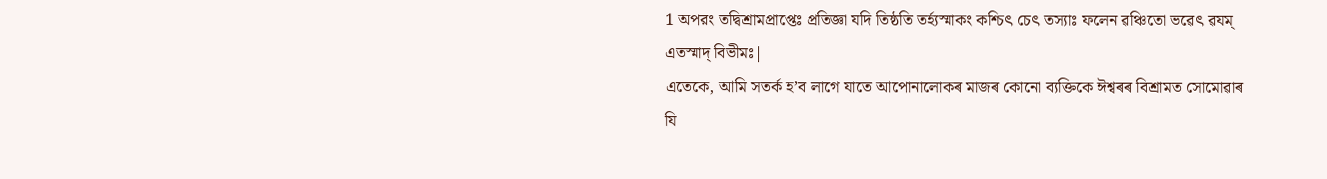1 অপরং তদ্ৱিশ্রামপ্রাপ্তেঃ প্রতিজ্ঞা যদি তিষ্ঠতি তর্হ্যস্মাকং কশ্চিৎ চেৎ তস্যাঃ ফলেন ৱঞ্চিতো ভৱেৎ ৱযম্ এতস্মাদ্ বিভীমঃ|
এতেকে, আমি সতর্ক হ’ব লাগে যাতে আপোনালোকৰ মাজৰ কোনো ব্যক্তিকে ঈশ্বৰৰ বিশ্রামত সোমোৱাৰ যি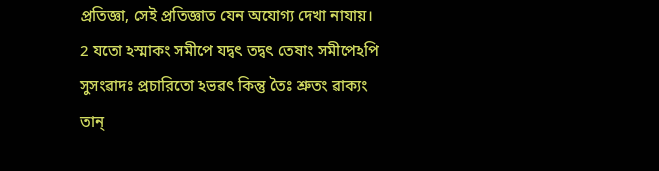প্ৰতিজ্ঞা, সেই প্রতিজ্ঞাত যেন অযোগ্য দেখা নাযায়।
2 যতো ঽস্মাকং সমীপে যদ্ৱৎ তদ্ৱৎ তেষাং সমীপেঽপি সুসংৱাদঃ প্রচারিতো ঽভৱৎ কিন্তু তৈঃ শ্রুতং ৱাক্যং তান্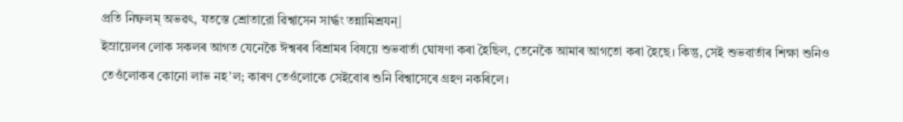প্রতি নিষ্ফলম্ অভৱৎ, যতস্তে শ্রোতারো ৱিশ্ৱাসেন সার্দ্ধং তন্নামিশ্রযন্|
ইস্ৰায়েলৰ লোক সকলৰ আগত যেনেকৈ ঈশ্বৰৰ বিশ্রামৰ বিষয়ে শুভবার্তা ঘোষণা কৰা হৈছিল, তেনেকৈ আমাৰ আগতো কৰা হৈছে। কিন্তু, সেই শুভবাৰ্তাৰ শিক্ষা শুনিও তেওঁলোকৰ কোনো লাভ নহ’ল; কাৰণ তেওঁলোকে সেইবোৰ শুনি বিশ্বাসেৰে গ্রহণ নকৰিলে।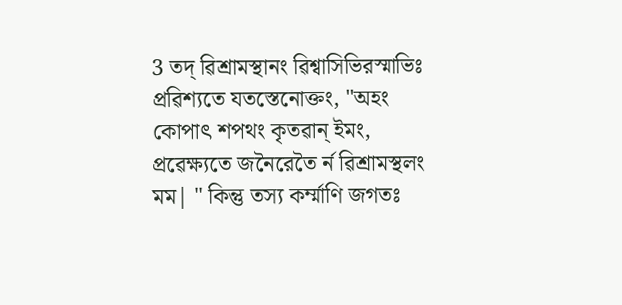3 তদ্ ৱিশ্রামস্থানং ৱিশ্ৱাসিভিরস্মাভিঃ প্রৱিশ্যতে যতস্তেনোক্তং, "অহং কোপাৎ শপথং কৃতৱান্ ইমং, প্রৱেক্ষ্যতে জনৈরেতৈ র্ন ৱিশ্রামস্থলং মম| " কিন্তু তস্য কর্ম্মাণি জগতঃ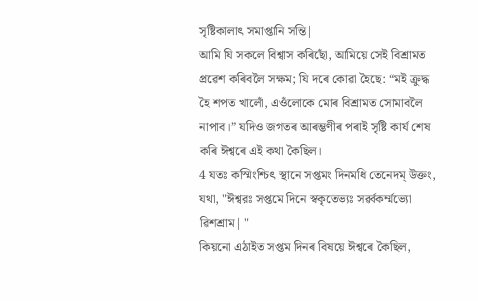সৃষ্টিকালাৎ সমাপ্তানি সন্তি|
আমি যি সকলে বিশ্বাস কৰিছোঁ, আমিয়ে সেই বিশ্ৰামত প্রৱেশ কৰিবলৈ সক্ষম; যি দৰে কোৱা হৈছে: “মই ক্রুদ্ধ হৈ শপত খালোঁ, এওঁলোকে মোৰ বিশ্ৰামত সোমাবলৈ নাপাব।” যদিও জগতৰ আৰম্ভণীৰ পৰাই সৃষ্টি কার্য শেষ কৰি ঈশ্বৰে এই কথা কৈছিল।
4 যতঃ কস্মিংশ্চিৎ স্থানে সপ্তমং দিনমধি তেনেদম্ উক্তং, যথা, "ঈশ্ৱরঃ সপ্তমে দিনে স্ৱকৃতেভ্যঃ সর্ৱ্ৱকর্ম্মভ্যো ৱিশশ্রাম| "
কিয়নো এঠাইত সপ্তম দিনৰ বিষয়ে ঈশ্বৰে কৈছিল,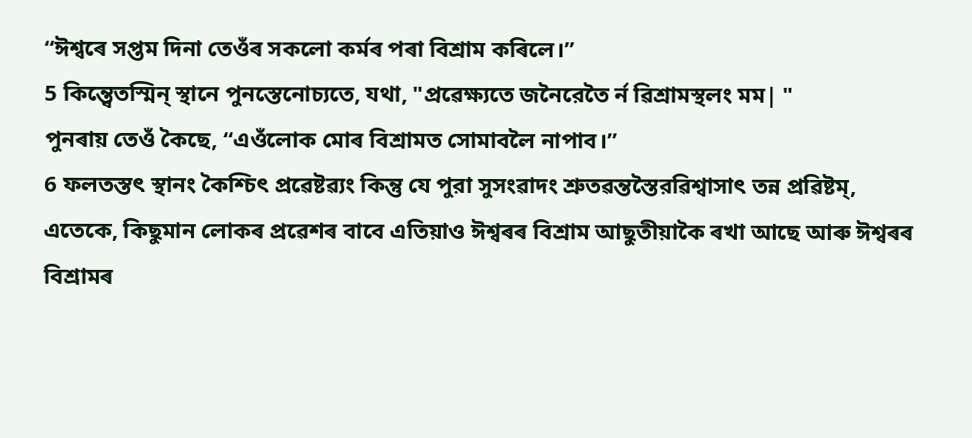“ঈশ্বৰে সপ্তম দিনা তেওঁৰ সকলো কৰ্মৰ পৰা বিশ্ৰাম কৰিলে।”
5 কিন্ত্ৱেতস্মিন্ স্থানে পুনস্তেনোচ্যতে, যথা, "প্রৱেক্ষ্যতে জনৈরেতৈ র্ন ৱিশ্রামস্থলং মম| "
পুনৰায় তেওঁ কৈছে, “এওঁলোক মোৰ বিশ্ৰামত সোমাবলৈ নাপাব।”
6 ফলতস্তৎ স্থানং কৈশ্চিৎ প্রৱেষ্টৱ্যং কিন্তু যে পুরা সুসংৱাদং শ্রুতৱন্তস্তৈরৱিশ্ৱাসাৎ তন্ন প্রৱিষ্টম্,
এতেকে, কিছুমান লোকৰ প্রৱেশৰ বাবে এতিয়াও ঈশ্বৰৰ বিশ্রাম আছুতীয়াকৈ ৰখা আছে আৰু ঈশ্বৰৰ বিশ্রামৰ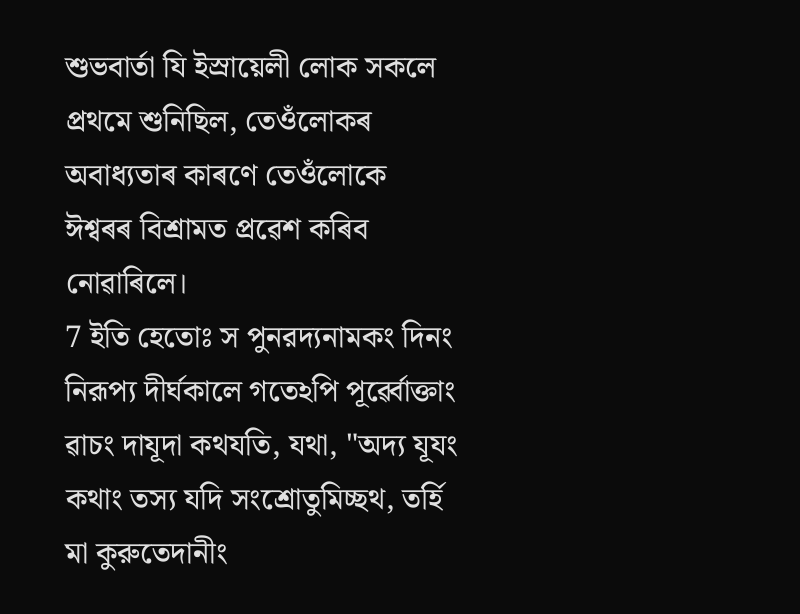শুভবার্তা যি ইস্ৰায়েলী লোক সকলে প্রথমে শুনিছিল, তেওঁলোকৰ অবাধ্যতাৰ কাৰণে তেওঁলোকে ঈশ্বৰৰ বিশ্রামত প্রৱেশ কৰিব নোৱাৰিলে।
7 ইতি হেতোঃ স পুনরদ্যনামকং দিনং নিরূপ্য দীর্ঘকালে গতেঽপি পূর্ৱ্ৱোক্তাং ৱাচং দাযূদা কথযতি, যথা, "অদ্য যূযং কথাং তস্য যদি সংশ্রোতুমিচ্ছথ, তর্হি মা কুরুতেদানীং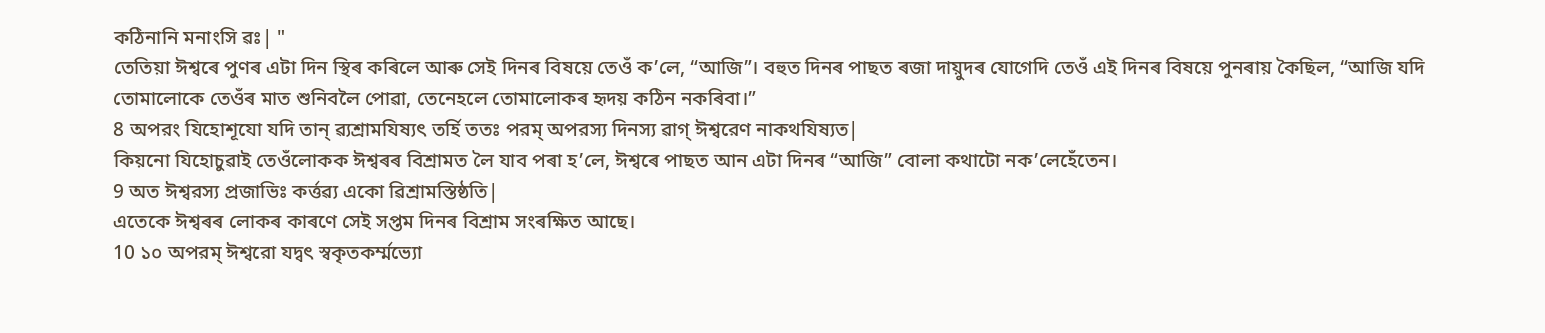কঠিনানি মনাংসি ৱঃ| "
তেতিয়া ঈশ্বৰে পুণৰ এটা দিন স্থিৰ কৰিলে আৰু সেই দিনৰ বিষয়ে তেওঁ ক’লে, “আজি”। বহুত দিনৰ পাছত ৰজা দায়ুদৰ যোগেদি তেওঁ এই দিনৰ বিষয়ে পুনৰায় কৈছিল, “আজি যদি তোমালোকে তেওঁৰ মাত শুনিবলৈ পোৱা, তেনেহলে তোমালোকৰ হৃদয় কঠিন নকৰিবা।”
8 অপরং যিহোশূযো যদি তান্ ৱ্যশ্রামযিষ্যৎ তর্হি ততঃ পরম্ অপরস্য দিনস্য ৱাগ্ ঈশ্ৱরেণ নাকথযিষ্যত|
কিয়নো যিহোচুৱাই তেওঁলোকক ঈশ্বৰৰ বিশ্ৰামত লৈ যাব পৰা হ’লে, ঈশ্বৰে পাছত আন এটা দিনৰ “আজি” বোলা কথাটো নক’লেহেঁতেন।
9 অত ঈশ্ৱরস্য প্রজাভিঃ কর্ত্তৱ্য একো ৱিশ্রামস্তিষ্ঠতি|
এতেকে ঈশ্বৰৰ লোকৰ কাৰণে সেই সপ্তম দিনৰ বিশ্ৰাম সংৰক্ষিত আছে।
10 ১০ অপরম্ ঈশ্ৱরো যদ্ৱৎ স্ৱকৃতকর্ম্মভ্যো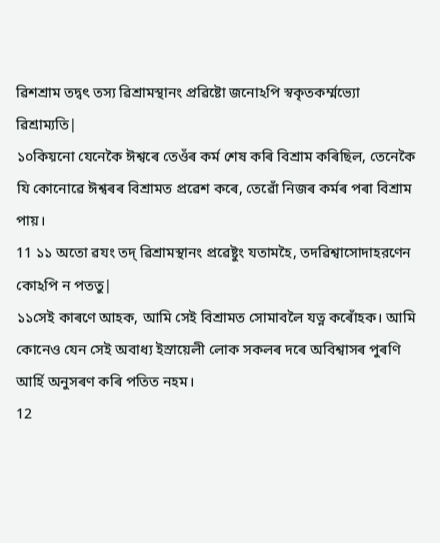ৱিশশ্রাম তদ্ৱৎ তস্য ৱিশ্রামস্থানং প্রৱিষ্টো জনোঽপি স্ৱকৃতকর্ম্মভ্যো ৱিশ্রাম্যতি|
১০কিয়নো যেনেকৈ ঈশ্বৰে তেওঁৰ কৰ্ম শেষ কৰি বিশ্রাম কৰিছিল, তেনেকৈ যি কোনোৱে ঈশ্বৰৰ বিশ্ৰামত প্রৱেশ কৰে, তেৱোঁ নিজৰ কৰ্মৰ পৰা বিশ্ৰাম পায়।
11 ১১ অতো ৱযং তদ্ ৱিশ্রামস্থানং প্রৱেষ্টুং যতামহৈ, তদৱিশ্ৱাসোদাহরণেন কোঽপি ন পততু|
১১সেই কাৰণে আহক, আমি সেই বিশ্ৰামত সোমাবলৈ যত্ন কৰোঁহক। আমি কোনেও যেন সেই অবাধ্য ইস্ৰায়েলী লোক সকলৰ দৰে অবিশ্বাসৰ পুৰণি আর্হি অনুসৰণ কৰি পতিত নহম।
12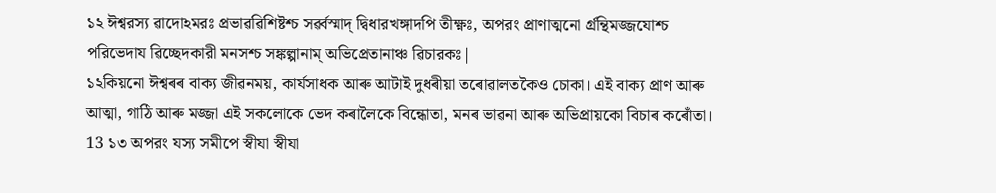১২ ঈশ্ৱরস্য ৱাদোঽমরঃ প্রভাৱৱিশিষ্টশ্চ সর্ৱ্ৱস্মাদ্ দ্ৱিধারখঙ্গাদপি তীক্ষ্ণঃ, অপরং প্রাণাত্মনো র্গ্রন্থিমজ্জযোশ্চ পরিভেদায ৱিচ্ছেদকারী মনসশ্চ সঙ্কল্পানাম্ অভিপ্রেতানাঞ্চ ৱিচারকঃ|
১২কিয়নো ঈশ্বৰৰ বাক্য জীৱনময়, কাৰ্যসাধক আৰু আটাই দুধৰীয়া তৰোৱালতকৈও চোকা। এই বাক্য প্ৰাণ আৰু আত্মা, গাঠি আৰু মজ্জা এই সকলোকে ভেদ কৰালৈকে বিন্ধোতা, মনৰ ভাৱনা আৰু অভিপ্ৰায়কো বিচাৰ কৰোঁতা।
13 ১৩ অপরং যস্য সমীপে স্ৱীযা স্ৱীযা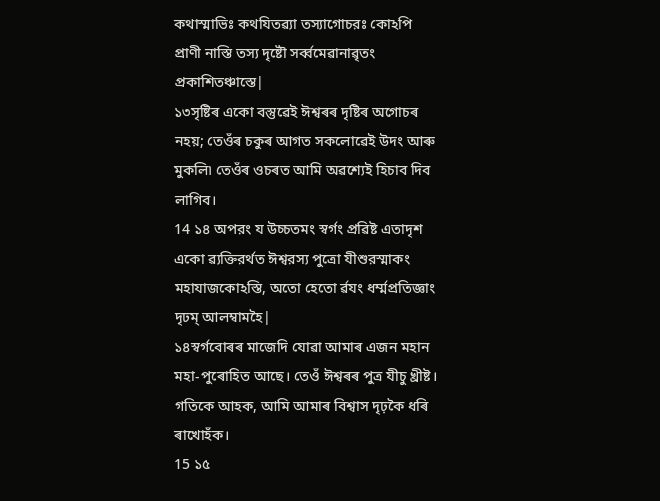কথাস্মাভিঃ কথযিতৱ্যা তস্যাগোচরঃ কোঽপি প্রাণী নাস্তি তস্য দৃষ্টৌ সর্ৱ্ৱমেৱানাৱৃতং প্রকাশিতঞ্চাস্তে|
১৩সৃষ্টিৰ একো বস্তুৱেই ঈশ্বৰৰ দৃষ্টিৰ অগোচৰ নহয়; তেওঁৰ চকুৰ আগত সকলোৱেই উদং আৰু মুকলি৷ তেওঁৰ ওচৰত আমি অৱশ্যেই হিচাব দিব লাগিব।
14 ১৪ অপরং য উচ্চতমং স্ৱর্গং প্রৱিষ্ট এতাদৃশ একো ৱ্যক্তিরর্থত ঈশ্ৱরস্য পুত্রো যীশুরস্মাকং মহাযাজকোঽস্তি, অতো হেতো র্ৱযং ধর্ম্মপ্রতিজ্ঞাং দৃঢম্ আলম্বামহৈ|
১৪স্বৰ্গবোৰৰ মাজেদি যোৱা আমাৰ এজন মহান মহা-পুৰোহিত আছে। তেওঁ ঈশ্বৰৰ পুত্র যীচু খ্রীষ্ট। গতিকে আহক, আমি আমাৰ বিশ্বাস দৃঢ়কৈ ধৰি ৰাখোহঁক।
15 ১৫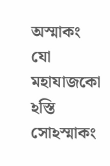অস্মাকং যো মহাযাজকো ঽস্তি সোঽস্মাকং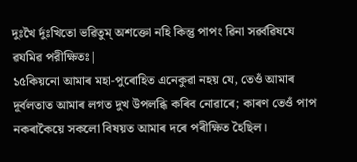দুঃখৈ র্দুঃখিতো ভৱিতুম্ অশক্তো নহি কিন্তু পাপং ৱিনা সর্ৱ্ৱৱিষযে ৱযমিৱ পরীক্ষিতঃ|
১৫কিয়নো আমাৰ মহা-পুৰোহিত এনেকুৱা নহয় যে, তেওঁ আমাৰ দূৰ্বলতাত আমাৰ লগত দুখ উপলব্ধি কৰিব নোৱাৰে; কাৰণ তেওঁ পাপ নকৰাকৈয়ে সকলো বিষয়ত আমাৰ দৰে পৰীক্ষিত হৈছিল।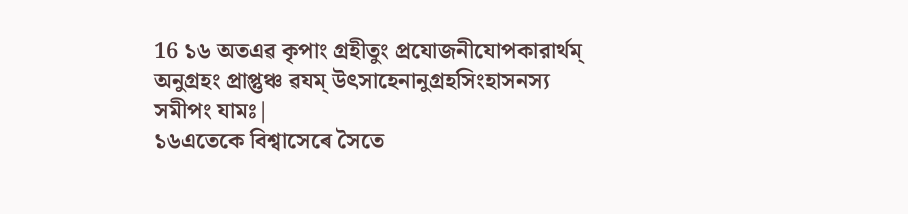16 ১৬ অতএৱ কৃপাং গ্রহীতুং প্রযোজনীযোপকারার্থম্ অনুগ্রহং প্রাপ্তুঞ্চ ৱযম্ উৎসাহেনানুগ্রহসিংহাসনস্য সমীপং যামঃ|
১৬এতেকে বিশ্বাসেৰে সৈতে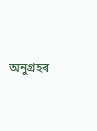অনুগ্রহৰ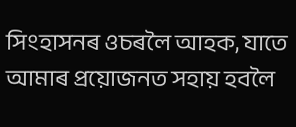সিংহাসনৰ ওচৰলৈ আহক, যাতে আমাৰ প্রয়োজনত সহায় হবলৈ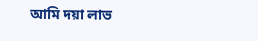আমি দয়া লাভ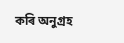কৰি অনুগ্রহ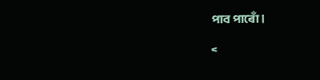পাব পাৰোঁ।

<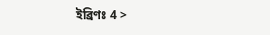ইব্রিণঃ 4 >